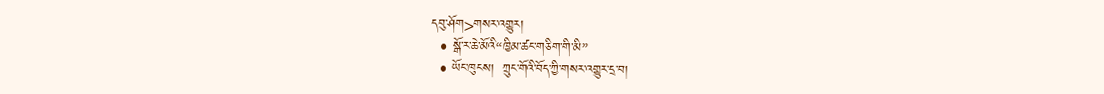དབུ་ཤོག>གསར་འགྱུར།
  • སྒོ་ར་ཆེ་མོའི“ཁྱིམ་ཚང་གཅིག་གི་མི”
  • ཡོང་ཁུངས།  ཀྲུང་གོའི་བོད་ཀྱི་གསར་འགྱུར་དྲ་བ།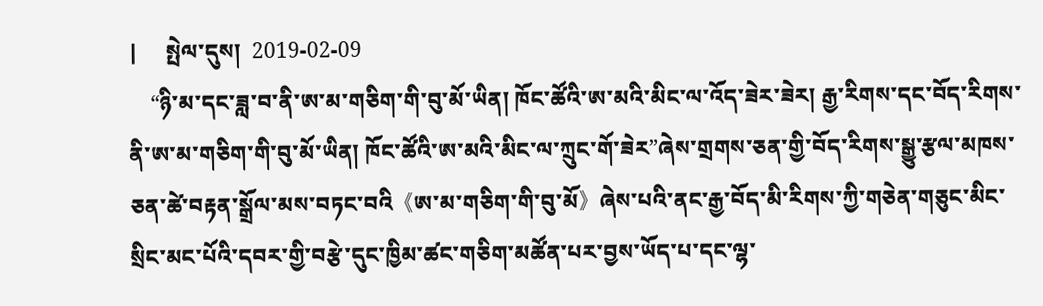|     སྤེལ་དུས།  2019-02-09
    “ཉི་མ་དང་ཟླ་བ་ནི་ཨ་མ་གཅིག་གི་བུ་མོ་ཡིན། ཁོང་ཚོའི་ཨ་མའི་མིང་ལ་འོད་ཟེར་ཟེར། རྒྱ་རིགས་དང་བོད་རིགས་ནི་ཨ་མ་གཅིག་གི་བུ་མོ་ཡིན། ཁོང་ཚོའི་ཨ་མའི་མིང་ལ་ཀྲུང་གོ་ཟེར”ཞེས་གྲགས་ཅན་གྱི་བོད་རིགས་སྒྱུ་རྩལ་མཁས་ཅན་ཚེ་བརྟན་སྒྲོལ་མས་བཏང་བའི《ཨ་མ་གཅིག་གི་བུ་མོ》ཞེས་པའི་ནང་རྒྱ་བོད་མི་རིགས་ཀྱི་གཅེན་གཅུང་མིང་སྲིང་མང་པོའི་དབར་གྱི་བརྩེ་དུང་ཁྱིམ་ཚང་གཅིག་མཚོན་པར་བྱས་ཡོད་པ་དང་ལྷ་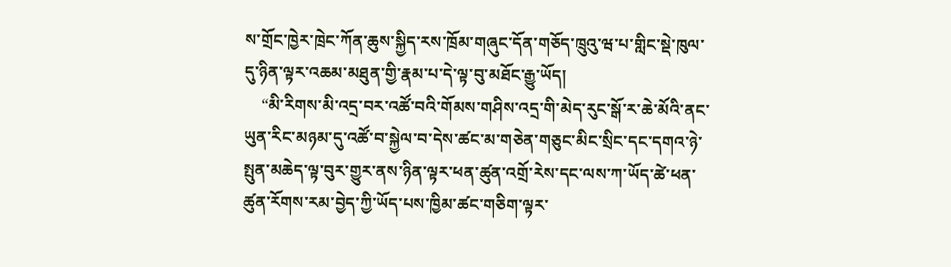ས་གྲོང་ཁྱེར་ཁྲེང་ཀོན་ཆུས་སྐྱིད་རས་ཁྲོམ་གཞུང་དོན་གཅོད་ཁྲུའུ་ཝ་པ་གླིང་སྡེ་ཁུལ་དུ་ཉིན་ལྟར་འཆམ་མཐུན་གྱི་རྣམ་པ་དེ་ལྟ་བུ་མཐོང་རྒྱུ་ཡོད།
    “མི་རིགས་མི་འདྲ་བར་འཚོ་བའི་གོམས་གཤིས་འདྲ་གི་མེད་རུང་སྒོ་ར་ཆེ་མོའི་ནང་ཡུན་རིང་མཉམ་དུ་འཚོ་བ་སྐྱེལ་བ་དེས་ཚང་མ་གཅེན་གཅུང་མིང་སྲིང་དང་དགའ་ཉེ་སྤུན་མཆེད་ལྟ་བུར་གྱུར་ནས་ཉིན་ལྟར་ཕན་ཚུན་འགྲོ་རེས་དང་ལས་ཀ་ཡོད་ཚེ་ཕན་ཚུན་རོགས་རམ་བྱེད་ཀྱི་ཡོད་པས་ཁྱིམ་ཚང་གཅིག་ལྟར་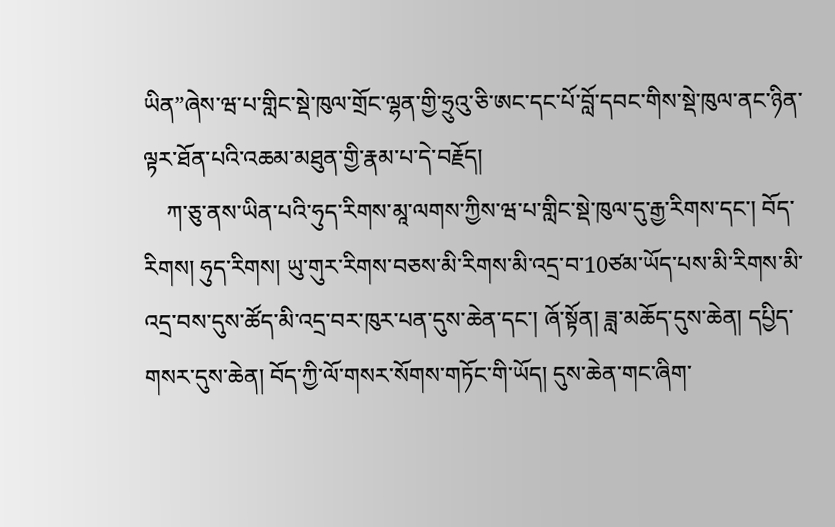ཡིན”ཞེས་ཝ་པ་གླིང་སྡེ་ཁུལ་གྲོང་ལྷན་གྱི་ཧྲུའུ་ཅི་ཨང་དང་པོ་བློ་དབང་གིས་སྡེ་ཁུལ་ནང་ཉིན་ལྟར་ཐོན་པའི་འཆམ་མཐུན་གྱི་རྣམ་པ་དེ་བརྗོད།
    ཀ་ཅུ་ནས་ཡིན་པའི་ཧུད་རིགས་མཱ་ལགས་ཀྱིས་ཝ་པ་གླིང་སྡེ་ཁུལ་དུ་རྒྱ་རིགས་དང་། བོད་རིགས། ཧུད་རིགས། ཡུ་གུར་རིགས་བཅས་མི་རིགས་མི་འདྲ་བ་10ཙམ་ཡོད་པས་མི་རིགས་མི་འདྲ་བས་དུས་ཚོད་མི་འདྲ་བར་ཁུར་པན་དུས་ཆེན་དང་། ཞོ་སྟོན། ཟླ་མཆོད་དུས་ཆེན། དཔྱིད་གསར་དུས་ཆེན། བོད་ཀྱི་ལོ་གསར་སོགས་གཏོང་གི་ཡོད། དུས་ཆེན་གང་ཞིག་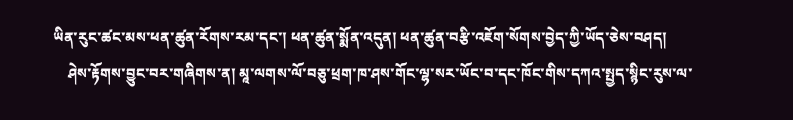ཡིན་རུང་ཚང་མས་ཕན་ཚུན་རོགས་རམ་དང་། ཕན་ཚུན་སྨོན་འདུན། ཕན་ཚུན་བརྩི་འཇོག་སོགས་བྱེད་ཀྱི་ཡོད་ཅེས་བཤད།
    ཤེས་རྟོགས་བྱུང་བར་གཞིགས་ན། མཱ་ལགས་ལོ་བཅུ་ཕྲག་ཁ་ཤས་གོང་ལྷ་སར་ཡོང་བ་དང་ཁོང་གིས་དཀའ་སྤྱད་སྙིང་རུས་ལ་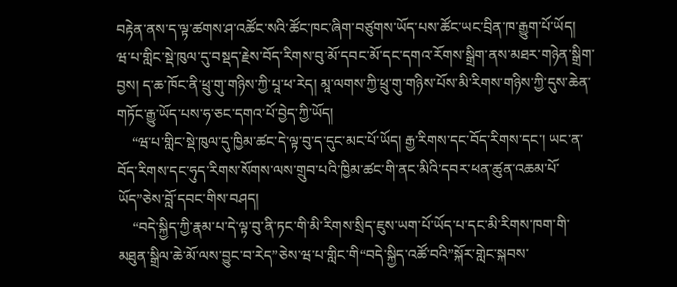བརྟེན་ནས་ད་ལྟ་ཚགས་ཤ་འཚོང་སའི་ཚོང་ཁང་ཞིག་བཙུགས་ཡོད་པས་ཚོང་ཡང་བྲིན་ཁ་རྒྱུག་པོ་ཡོད། ཝ་པ་གླིང་སྡེ་ཁུལ་དུ་བསྡད་རྗེས་བོད་རིགས་བུ་མོ་དབང་མོ་དང་དགའ་རོགས་སྒྲིག་ནས་མཐར་གཉེན་སྒྲིག་བྱས། ད་ཆ་ཁོང་ནི་ཕྲུ་གུ་གཉིས་ཀྱི་པཱ་ཕ་རེད། མཱ་ལགས་ཀྱི་ཕྲུ་གུ་གཉིས་པོས་མི་རིགས་གཉིས་ཀྱི་དུས་ཆེན་གཏོང་རྒྱུ་ཡོད་པས་ཧ་ཅང་དགའ་པོ་བྱེད་ཀྱི་ཡོད།
    “ཝ་པ་གླིང་སྡེ་ཁུལ་དུ་ཁྱིམ་ཚང་དེ་ལྟ་བུ་ད་དུང་མང་པོ་ཡོད། རྒྱ་རིགས་དང་བོད་རིགས་དང་། ཡང་ན་བོད་རིགས་དང་ཧུད་རིགས་སོགས་ལས་གྲུབ་པའི་ཁྱིམ་ཚང་གི་ནང་མིའི་དབར་ཕན་ཚུན་འཆམ་པོ་ཡོད”ཅེས་བློ་དབང་གིས་བཤད།
    “བདེ་སྐྱིད་ཀྱི་རྣམ་པ་དེ་ལྟ་བུ་ནི་ཏང་གི་མི་རིགས་སྲིད་ཇུས་ཡག་པོ་ཡོད་པ་དང་མི་རིགས་ཁག་གི་མཐུན་སྒྲིལ་ཆེ་མོ་ལས་བྱུང་བ་རེད”ཅེས་ཝ་པ་གླིང་གི“བདེ་སྐྱིད་འཚོ་བའི”སྐོར་གླེང་སྐབས་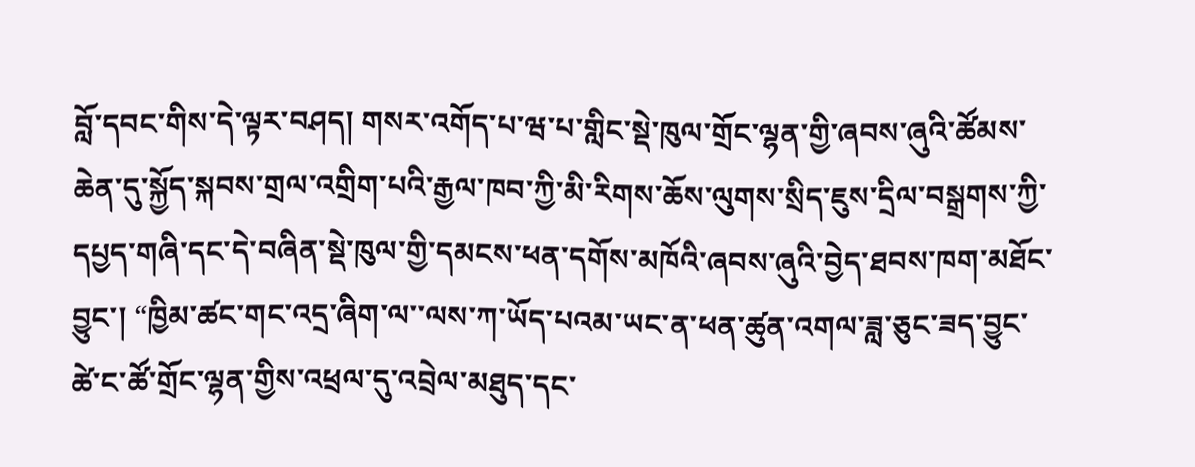བློ་དབང་གིས་དེ་ལྟར་བཤད། གསར་འགོད་པ་ཝ་པ་གླིང་སྡེ་ཁུལ་གྲོང་ལྷན་གྱི་ཞབས་ཞུའི་ཚོམས་ཆེན་དུ་སྐྱོད་སྐབས་གྲལ་འགྲིག་པའི་རྒྱལ་ཁབ་ཀྱི་མི་རིགས་ཆོས་ལུགས་སྲིད་ཇུས་དྲིལ་བསྒྲགས་ཀྱི་དཔྱད་གཞི་དང་དེ་བཞིན་སྡེ་ཁུལ་གྱི་དམངས་ཕན་དགོས་མཁོའི་ཞབས་ཞུའི་བྱེད་ཐབས་ཁག་མཐོང་བྱུང་། “ཁྱིམ་ཚང་གང་འདྲ་ཞིག་ལ་་ལས་ཀ་ཡོད་པའམ་ཡང་ན་ཕན་ཚུན་འགལ་ཟླ་ཅུང་ཟད་བྱུང་ཚེ་ང་ཚོ་གྲོང་ལྷན་གྱིས་འཕྲལ་དུ་འབྲེལ་མཐུད་དང་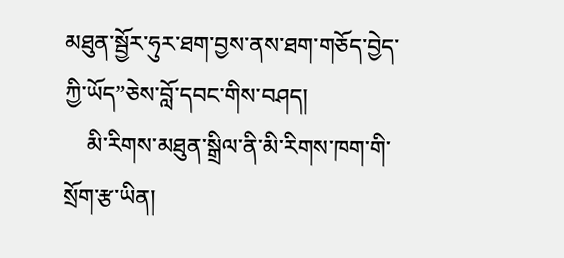མཐུན་སྦྱོར་ཧུར་ཐག་བྱས་ནས་ཐག་གཅོད་བྱེད་ཀྱི་ཡོད”ཅེས་བློ་དབང་གིས་བཤད།
    མི་རིགས་མཐུན་སྒྲིལ་ནི་མི་རིགས་ཁག་གི་སྲོག་རྩ་ཡིན།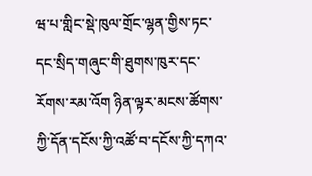ཝ་པ་གླིང་སྡེ་ཁུལ་གྲོང་ལྷན་གྱིས་ཏང་དང་སྲིད་གཞུང་གི་ཐུགས་ཁུར་དང་རོགས་རམ་འོག ཉིན་ལྟར་མངས་ཚོགས་ཀྱི་དོན་དངོས་ཀྱི་འཚོ་བ་དངོས་ཀྱི་དཀའ་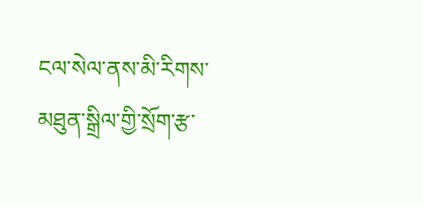ངལ་སེལ་ནས་མི་རིགས་མཐུན་སྒྲིལ་གྱི་སྲོག་རྩ་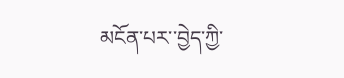མངོན་པར་་བྱེད་ཀྱི་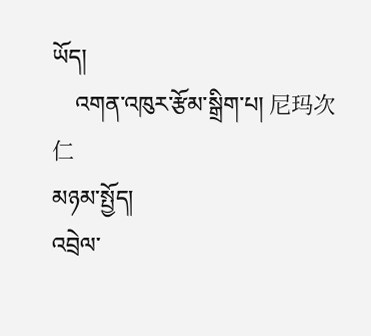ཡོད།
    འགན་འཁུར་རྩོམ་སྒྲིག་པ། 尼玛次仁
མཉམ་སྤྱོད།
འབྲེལ་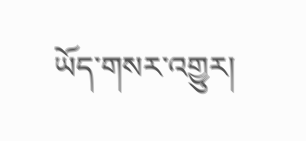ཡོད་གསར་འགྱུར།